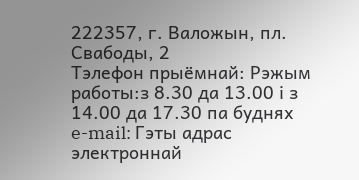222357, г. Валожын, пл. Свабоды, 2
Тэлефон прыёмнай: Рэжым работы:з 8.30 да 13.00 і з 14.00 да 17.30 па буднях
e-mail: Гэты адрас электроннай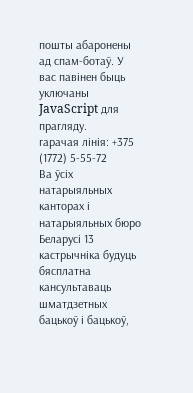пошты абаронены ад спам-ботаў. У вас павінен быць уключаны JavaScript для прагляду.
гарачая лінія: +375 (1772) 5-55-72
Ва ўсіх натарыяльных канторах і натарыяльных бюро Беларусі 13 кастрычніка будуць бясплатна кансультаваць шматдзетных бацькоў і бацькоў,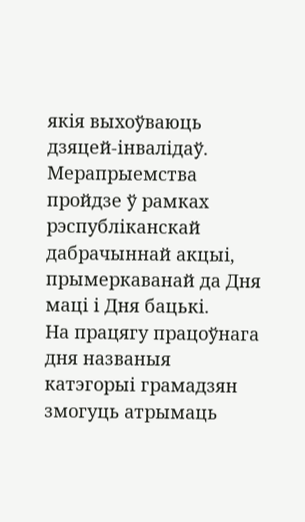якія выхоўваюць дзяцей-інвалідаў. Мерапрыемства пройдзе ў рамках рэспубліканскай дабрачыннай акцыі, прымеркаванай да Дня маці і Дня бацькі.
На працягу працоўнага дня названыя катэгорыі грамадзян змогуць атрымаць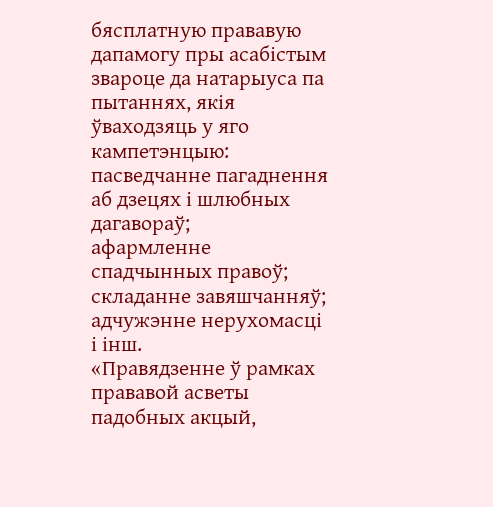бясплатную прававую дапамогу пры асабістым звароце да натарыуса па пытаннях, якія ўваходзяць у яго кампетэнцыю:
пасведчанне пагаднення аб дзецях і шлюбных дагавораў;
афармленне спадчынных правоў;
складанне завяшчанняў;
адчужэнне нерухомасці і інш.
«Правядзенне ў рамках прававой асветы падобных акцый,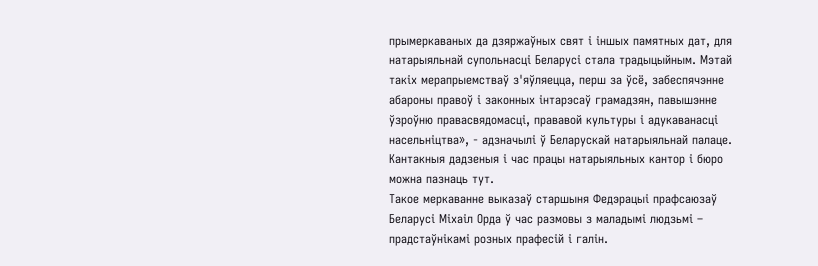прымеркаваных да дзяржаўных свят і іншых памятных дат, для натарыяльнай супольнасці Беларусі стала традыцыйным. Мэтай такіх мерапрыемстваў з'яўляецца, перш за ўсё, забеспячэнне абароны правоў і законных інтарэсаў грамадзян, павышэнне ўзроўню правасвядомасці, прававой культуры і адукаванасці насельніцтва», - адзначылі ў Беларускай натарыяльнай палаце.
Кантакныя дадзеныя і час працы натарыяльных кантор і бюро можна пазнаць тут.
Такое меркаванне выказаў старшыня Федэрацыі прафсаюзаў Беларусі Міхаіл Орда ў час размовы з маладымі людзьмі – прадстаўнікамі розных прафесій і галін.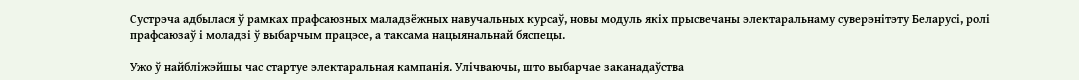Сустрэча адбылася ў рамках прафсаюзных маладзёжных навучальных курсаў, новы модуль якіх прысвечаны электаральнаму суверэнітэту Беларусі, ролі прафсаюзаў і моладзі ў выбарчым працэсе, а таксама нацыянальнай бяспецы.

Ужо ў найбліжэйшы час стартуе электаральная кампанія. Улічваючы, што выбарчае заканадаўства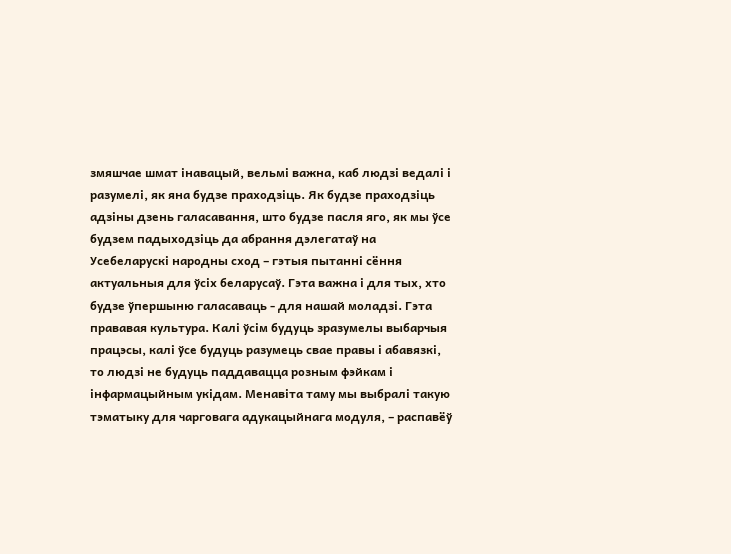змяшчае шмат інавацый, вельмі важна, каб людзі ведалі і разумелі, як яна будзе праходзіць. Як будзе праходзіць адзіны дзень галасавання, што будзе пасля яго, як мы ўсе будзем падыходзіць да абрання дэлегатаў на Усебеларускі народны сход – гэтыя пытанні сёння актуальныя для ўсіх беларусаў. Гэта важна і для тых, хто будзе ўпершыню галасаваць - для нашай моладзі. Гэта прававая культура. Калі ўсім будуць зразумелы выбарчыя працэсы, калі ўсе будуць разумець свае правы і абавязкі, то людзі не будуць паддавацца розным фэйкам і інфармацыйным укідам. Менавіта таму мы выбралі такую тэматыку для чарговага адукацыйнага модуля, – распавёў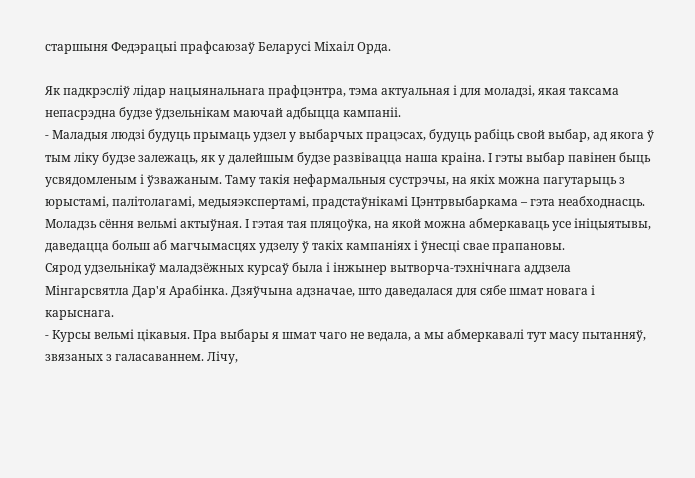старшыня Федэрацыі прафсаюзаў Беларусі Міхаіл Орда.

Як падкрэсліў лідар нацыянальнага прафцэнтра, тэма актуальная і для моладзі, якая таксама непасрэдна будзе ўдзельнікам маючай адбыцца кампаніі.
- Маладыя людзі будуць прымаць удзел у выбарчых працэсах, будуць рабіць свой выбар, ад якога ў тым ліку будзе залежаць, як у далейшым будзе развівацца наша краіна. І гэты выбар павінен быць усвядомленым і ўзважаным. Таму такія нефармальныя сустрэчы, на якіх можна пагутарыць з юрыстамі, палітолагамі, медыяэкспертамі, прадстаўнікамі Цэнтрвыбаркама – гэта неабходнасць. Моладзь сёння вельмі актыўная. І гэтая тая пляцоўка, на якой можна абмеркаваць усе ініцыятывы, даведацца больш аб магчымасцях удзелу ў такіх кампаніях і ўнесці свае прапановы.
Сярод удзельнікаў маладзёжных курсаў была і інжынер вытворча-тэхнічнага аддзела Мінгарсвятла Дар'я Арабінка. Дзяўчына адзначае, што даведалася для сябе шмат новага і карыснага.
- Курсы вельмі цікавыя. Пра выбары я шмат чаго не ведала, а мы абмеркавалі тут масу пытанняў, звязаных з галасаваннем. Лічу,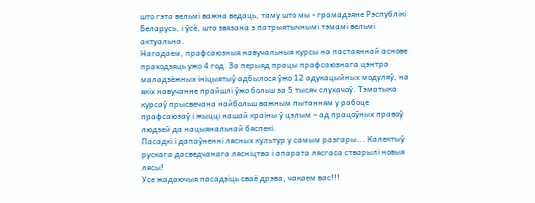што гэта вельмі важна ведаць, таму што мы - грамадзяне Рэспублікі Беларусь, і ўсё, што звязана з патрыятычнымі тэмамі вельмі актуальна.
Нагадаем, прафсаюзныя навучальныя курсы на пастаяннай аснове праходзяць ужо 4 год. За перыяд працы прафсаюзнага цэнтра маладзёжных ініцыятыў адбылося ўжо 12 адукацыйных модуляў, на якіх навучанне прайшлі ўжо больш за 5 тысяч слухачоў. Тэматыка курсаў прысвечана найбольш важным пытанням у рабоце прафсаюзаў і жыцці нашай краіны ў цэлым – ад працоўных правоў людзей да нацыянальнай бяспекі.
Пасадкі і дапаўненні лясных культур у самым разгары... Калектыў рускага дасведчанага лясніцтва і апарата лясгаса стварылі новыя лясы!
Усе жадаючыя пасадзіць сваё дрэва, чакаем вас!!!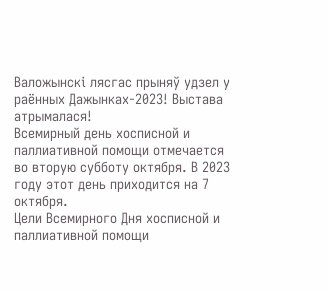Валожынскі лясгас прыняў удзел у раённых Дажынках-2023! Выстава атрымалася!
Всемирный день хосписной и паллиативной помощи отмечается во вторую субботу октября. В 2023 году этот день приходится на 7 октября.
Цели Всемирного Дня хосписной и паллиативной помощи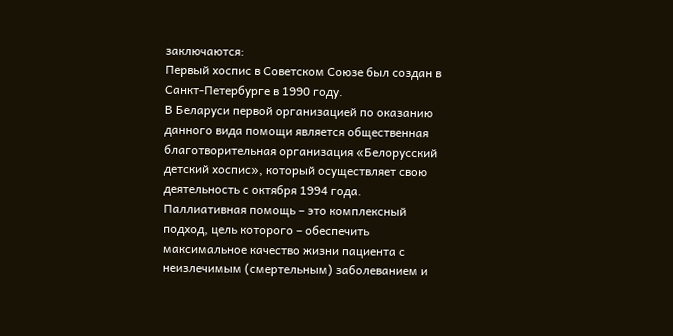заключаются:
Первый хоспис в Советском Союзе был создан в Санкт-Петербурге в 1990 году.
В Беларуси первой организацией по оказанию данного вида помощи является общественная благотворительная организация «Белорусский детский хоспис», который осуществляет свою деятельность с октября 1994 года.
Паллиативная помощь – это комплексный подход, цель которого – обеспечить максимальное качество жизни пациента с неизлечимым (смертельным) заболеванием и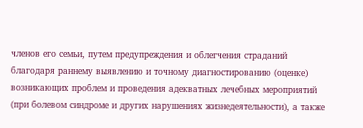членов его семьи, путем предупреждения и облегчения страданий благодаря раннему выявлению и точному диагностированию (оценке) возникающих проблем и проведения адекватных лечебных мероприятий (при болевом синдроме и других нарушениях жизнедеятельности), а также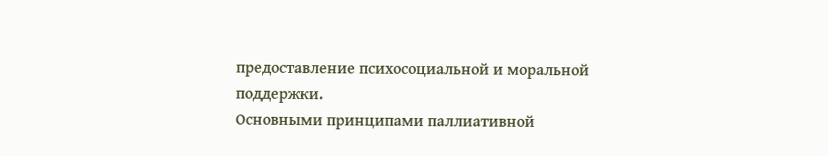предоставление психосоциальной и моральной поддержки.
Основными принципами паллиативной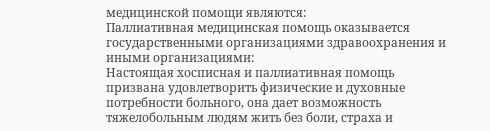медицинской помощи являются:
Паллиативная медицинская помощь оказывается государственными организациями здравоохранения и иными организациями:
Настоящая хосписная и паллиативная помощь призвана удовлетворить физические и духовные потребности больного, она дает возможность тяжелобольным людям жить без боли, страха и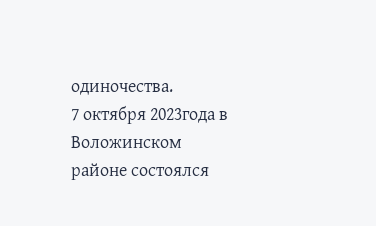одиночества.
7 октября 2023года в Воложинском районе состоялся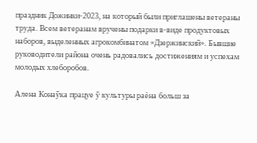праздник Дожинки-2023, на который были приглашены ветераны труда. Всем ветеранам вручены подарки в-виде продуктовых наборов, выделенных агрокомбинатом «Дзержинский». Бывшие руководители района очень радовались достижениям и успехам молодых хлеборобов.

Алена Конаўка працуе ў культуры раёна больш за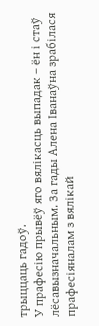трыццаць гадоў.
У прафесію прывёў яго вялікасць выпадак – ён і стаў лёсавызначальным. За гады Алена Іванаўна зрабілася прафесіяналам з вялікай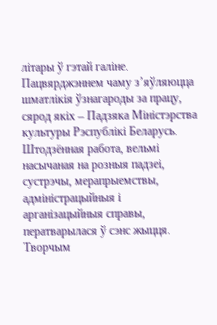літары ў гэтай галіне. Пацвярджэннем чаму з’яўляюцца шматлікія ўзнагароды за працу, сярод якіх – Падзяка Міністэрства культуры Рэспублікі Беларусь. Штодзённая работа, вельмі насычаная на розныя падзеі, сустрэчы, мерапрыемствы, адміністрацыйныя і арганізацыйныя справы, ператварылася ў сэнс жыцця. Творчым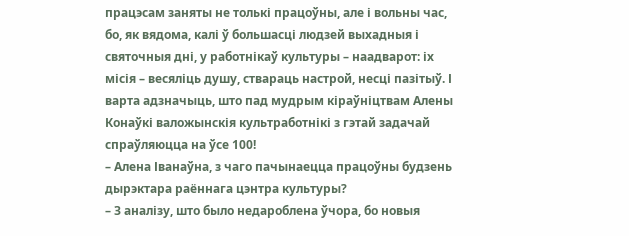працэсам заняты не толькі працоўны, але і вольны час, бо, як вядома, калі ў большасці людзей выхадныя і святочныя дні, у работнікаў культуры – наадварот: іх місія – весяліць душу, ствараць настрой, несці пазітыў. І варта адзначыць, што пад мудрым кіраўніцтвам Алены Конаўкі валожынскія культработнікі з гэтай задачай спраўляюцца на ўсе 100!
– Алена Іванаўна, з чаго пачынаецца працоўны будзень дырэктара раённага цэнтра культуры?
– З аналізу, што было недароблена ўчора, бо новыя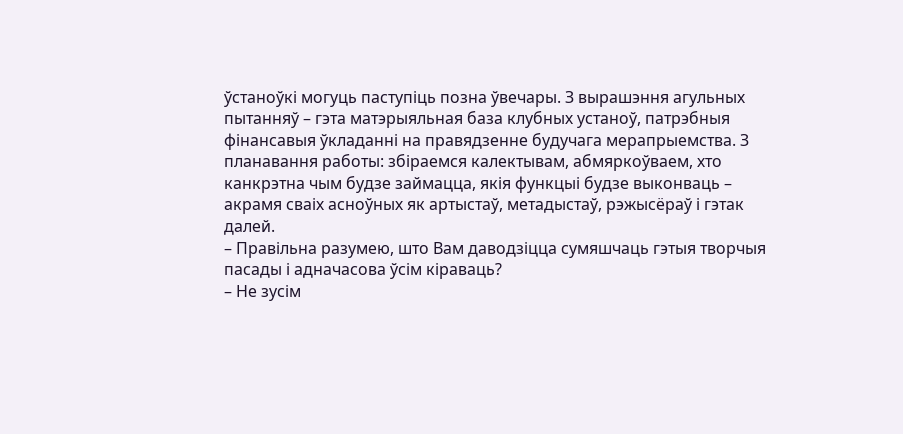ўстаноўкі могуць паступіць позна ўвечары. З вырашэння агульных пытанняў – гэта матэрыяльная база клубных устаноў, патрэбныя фінансавыя ўкладанні на правядзенне будучага мерапрыемства. З планавання работы: збіраемся калектывам, абмяркоўваем, хто канкрэтна чым будзе займацца, якія функцыі будзе выконваць – акрамя сваіх асноўных як артыстаў, метадыстаў, рэжысёраў і гэтак далей.
– Правільна разумею, што Вам даводзіцца сумяшчаць гэтыя творчыя пасады і адначасова ўсім кіраваць?
– Не зусім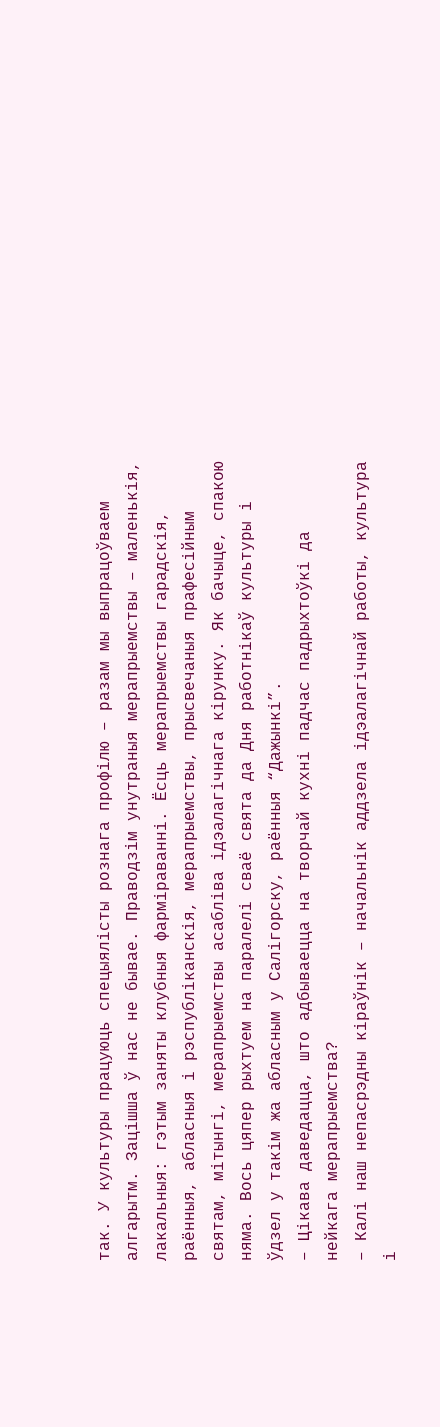так. У культуры працуюць спецыялісты рознага профілю – разам мы выпрацоўваем алгарытм. Зацішша ў нас не бывае. Праводзім унутраныя мерапрыемствы – маленькія, лакальныя: гэтым заняты клубныя фарміраванні. Ёсць мерапрыемствы гарадскія, раённыя, абласныя і рэспубліканскія, мерапрыемствы, прысвечаныя прафесійным святам, мітынгі, мерапрыемствы асабліва ідэалагічнага кірунку. Як бачыце, спакою няма. Вось цяпер рыхтуем на паралелі сваё свята да Дня работнікаў культуры і ўдзел у такім жа абласным у Салігорску, раённыя “Дажынкі”.
– Цікава даведацца, што адбываецца на творчай кухні падчас падрыхтоўкі да нейкага мерапрыемства?
– Калі наш непасрэдны кіраўнік – начальнік аддзела ідэалагічнай работы, культура і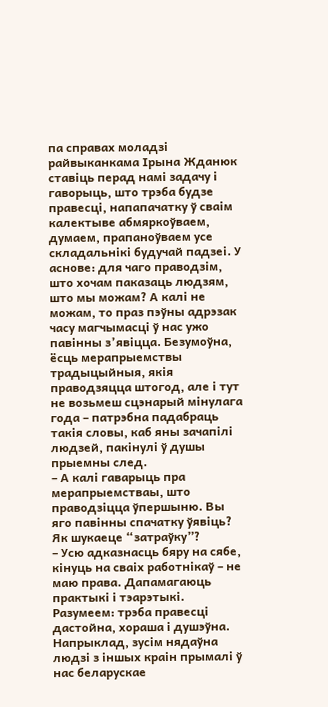па справах моладзі райвыканкама Ірына Жданюк ставіць перад намі задачу і гаворыць, што трэба будзе правесці, напапачатку ў сваім калектыве абмяркоўваем, думаем, прапаноўваем усе складальнікі будучай падзеі. У аснове: для чаго праводзім, што хочам паказаць людзям, што мы можам? А калі не можам, то праз пэўны адрэзак часу магчымасці ў нас ужо павінны з’явіцца. Безумоўна, ёсць мерапрыемствы традыцыйныя, якія праводзяцца штогод, але і тут не возьмеш сцэнарый мінулага года – патрэбна падабраць такія словы, каб яны зачапілі людзей, пакінулі ў душы прыемны след.
– А калі гаварыць пра мерапрыемстваы, што праводзіцца ўпершыню. Вы яго павінны спачатку ўявіць? Як шукаеце “затраўку”?
– Усю адказнасць бяру на сябе, кінуць на сваіх работнікаў – не маю права. Дапамагаюць практыкі і тэарэтыкі. Разумеем: трэба правесці дастойна, хораша і душэўна. Напрыклад, зусім нядаўна людзі з іншых краін прымалі ў нас беларускае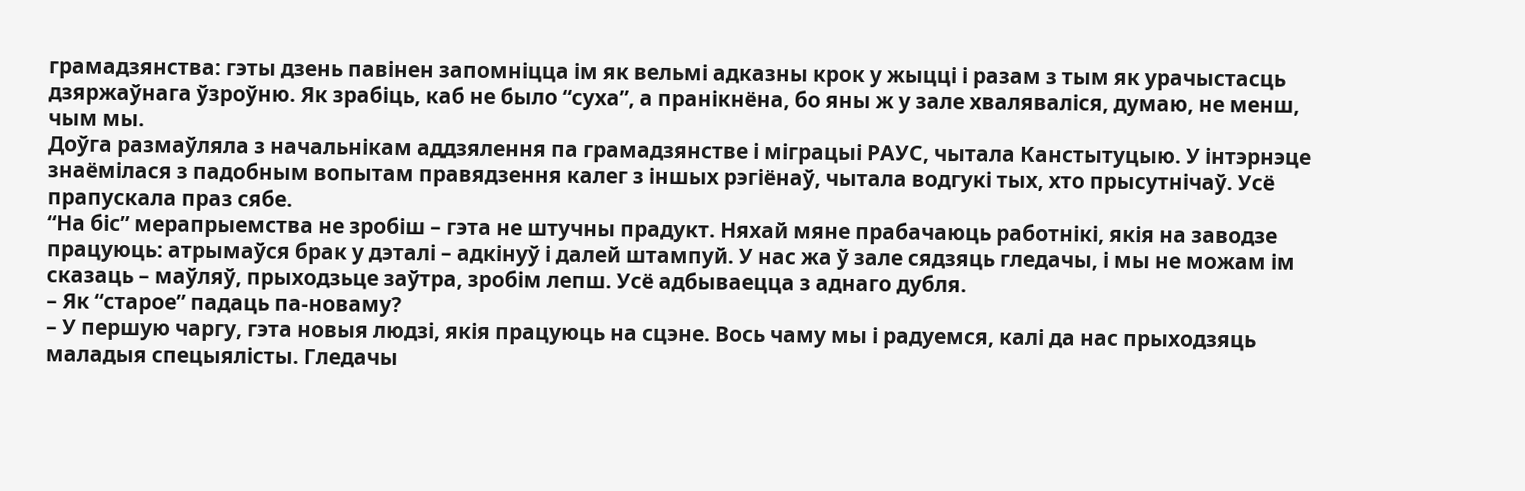грамадзянства: гэты дзень павінен запомніцца ім як вельмі адказны крок у жыцці і разам з тым як урачыстасць дзяржаўнага ўзроўню. Як зрабіць, каб не было “суха”, а пранікнёна, бо яны ж у зале хваляваліся, думаю, не менш, чым мы.
Доўга размаўляла з начальнікам аддзялення па грамадзянстве і міграцыі РАУС, чытала Канстытуцыю. У інтэрнэце знаёмілася з падобным вопытам правядзення калег з іншых рэгіёнаў, чытала водгукі тых, хто прысутнічаў. Усё прапускала праз сябе.
“На біс” мерапрыемства не зробіш – гэта не штучны прадукт. Няхай мяне прабачаюць работнікі, якія на заводзе працуюць: атрымаўся брак у дэталі – адкінуў і далей штампуй. У нас жа ў зале сядзяць гледачы, і мы не можам ім сказаць – маўляў, прыходзьце заўтра, зробім лепш. Усё адбываецца з аднаго дубля.
– Як “старое” падаць па-новаму?
– У першую чаргу, гэта новыя людзі, якія працуюць на сцэне. Вось чаму мы і радуемся, калі да нас прыходзяць маладыя спецыялісты. Гледачы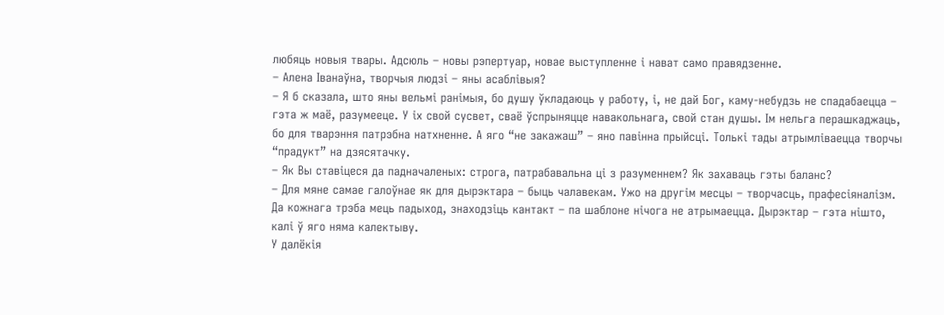любяць новыя твары. Адсюль – новы рэпертуар, новае выступленне і нават само правядзенне.
– Алена Іванаўна, творчыя людзі – яны асаблівыя?
– Я б сказала, што яны вельмі ранімыя, бо душу ўкладаюць у работу, і, не дай Бог, каму-небудзь не спадабаецца – гэта ж маё, разумееце. У іх свой сусвет, сваё ўспрыняцце навакольнага, свой стан душы. Ім нельга перашкаджаць, бо для тварэння патрэбна натхненне. А яго “не закажаш” – яно павінна прыйсці. Толькі тады атрымліваецца творчы “прадукт” на дзясятачку.
– Як Вы ставіцеся да падначаленых: строга, патрабавальна ці з разуменнем? Як захаваць гэты баланс?
– Для мяне самае галоўнае як для дырэктара – быць чалавекам. Ужо на другім месцы – творчасць, прафесіяналізм. Да кожнага трэба мець падыход, знаходзіць кантакт – па шаблоне нічога не атрымаецца. Дырэктар – гэта нішто, калі ў яго няма калектыву.
У далёкія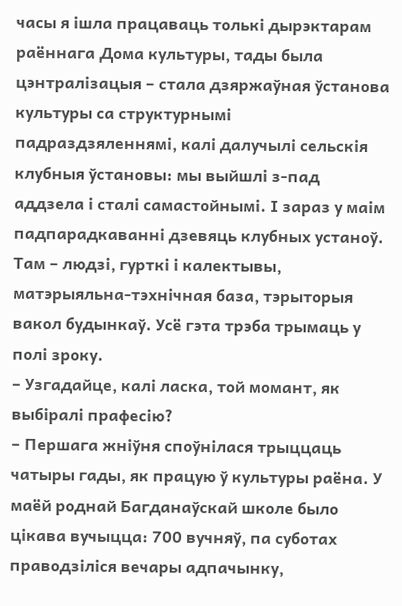часы я ішла працаваць толькі дырэктарам раённага Дома культуры, тады была цэнтралізацыя – стала дзяржаўная ўстанова культуры са структурнымі падраздзяленнямі, калі далучылі сельскія клубныя ўстановы: мы выйшлі з-пад аддзела і сталі самастойнымі. І зараз у маім падпарадкаванні дзевяць клубных устаноў. Там – людзі, гурткі і калектывы, матэрыяльна-тэхнічная база, тэрыторыя вакол будынкаў. Усё гэта трэба трымаць у полі зроку.
– Узгадайце, калі ласка, той момант, як выбіралі прафесію?
– Першага жніўня споўнілася трыццаць чатыры гады, як працую ў культуры раёна. У маёй роднай Багданаўскай школе было цікава вучыцца: 700 вучняў, па суботах праводзіліся вечары адпачынку,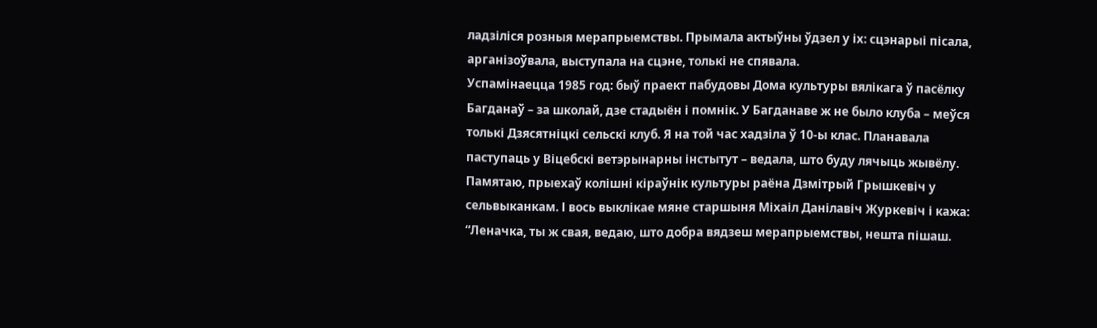ладзіліся розныя мерапрыемствы. Прымала актыўны ўдзел у іх: сцэнарыі пісала, арганізоўвала, выступала на сцэне, толькі не спявала.
Успамінаецца 1985 год: быў праект пабудовы Дома культуры вялікага ў пасёлку Багданаў – за школай, дзе стадыён і помнік. У Багданаве ж не было клуба – меўся толькі Дзясятніцкі сельскі клуб. Я на той час хадзіла ў 10-ы клас. Планавала паступаць у Віцебскі ветэрынарны інстытут – ведала, што буду лячыць жывёлу. Памятаю, прыехаў колішні кіраўнік культуры раёна Дзмітрый Грышкевіч у сельвыканкам. І вось выклікае мяне старшыня Міхаіл Данілавіч Журкевіч і кажа: “Леначка, ты ж свая, ведаю, што добра вядзеш мерапрыемствы, нешта пішаш.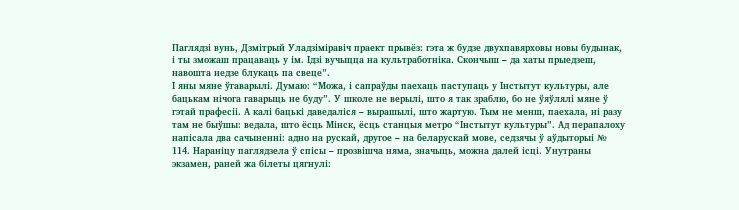Паглядзі вунь, Дзмітрый Уладзіміравіч праект прывёз: гэта ж будзе двухпавярховы новы будынак, і ты зможаш працаваць у ім. Ідзі вучыцца на культработніка. Скончыш – да хаты прыедзеш, навошта недзе блукаць па свеце”.
І яны мяне ўгаварылі. Думаю: “Можа, і сапраўды паехаць паступаць у Інстытут культуры, але бацькам нічога гаварыць не буду”. У школе не верылі, што я так зраблю, бо не ўяўлялі мяне ў гэтай прафесіі. А калі бацькі даведаліся – вырашылі, што жартую. Тым не менш, паехала, ні разу там не быўшы: ведала, што ёсць Мінск, ёсць станцыя метро “Інстытут культуры”. Ад перапалоху напісала два сачыненні: адно на рускай, другое – на беларускай мове, седзячы ў аўдыторыі № 114. Нараніцу паглядзела ў спісы – прозвішча няма, значыць, можна далей ісці. Унутраны экзамен, раней жа білеты цягнулі: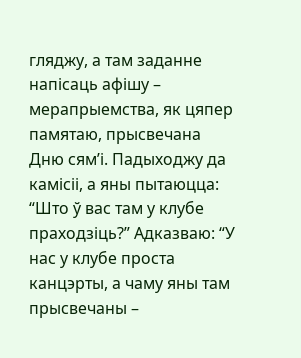гляджу, а там заданне напісаць афішу – мерапрыемства, як цяпер памятаю, прысвечана Дню сям’і. Падыходжу да камісіі, а яны пытаюцца: “Што ў вас там у клубе праходзіць?” Адказваю: “У нас у клубе проста канцэрты, а чаму яны там прысвечаны –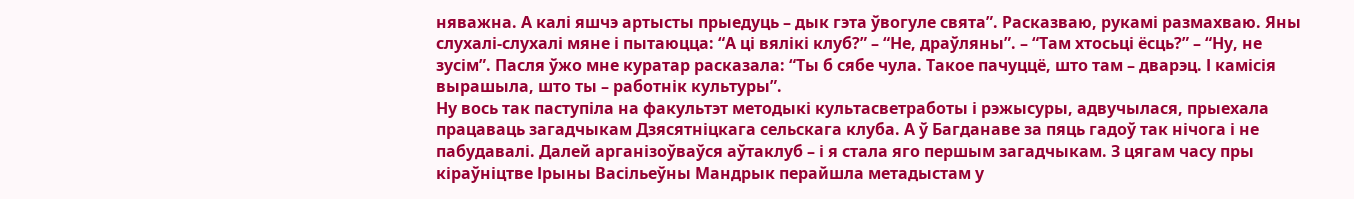няважна. А калі яшчэ артысты прыедуць – дык гэта ўвогуле свята”. Расказваю, рукамі размахваю. Яны слухалі-слухалі мяне і пытаюцца: “А ці вялікі клуб?” – “Не, драўляны”. – “Там хтосьці ёсць?” – “Ну, не зусім”. Пасля ўжо мне куратар расказала: “Ты б сябе чула. Такое пачуццё, што там – дварэц. І камісія вырашыла, што ты – работнік культуры”.
Ну вось так паступіла на факультэт методыкі культасветработы і рэжысуры, адвучылася, прыехала працаваць загадчыкам Дзясятніцкага сельскага клуба. А ў Багданаве за пяць гадоў так нічога і не пабудавалі. Далей арганізоўваўся аўтаклуб – і я стала яго першым загадчыкам. З цягам часу пры кіраўніцтве Ірыны Васільеўны Мандрык перайшла метадыстам у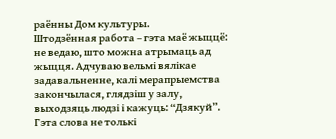раённы Дом культуры.
Штодзённая работа – гэта маё жыццё: не ведаю, што можна атрымаць ад жыцця. Адчуваю вельмі вялікае задавальненне, калі мерапрыемства закончылася, глядзіш у залу, выходзяць людзі і кажуць: “Дзякуй”. Гэта слова не толькі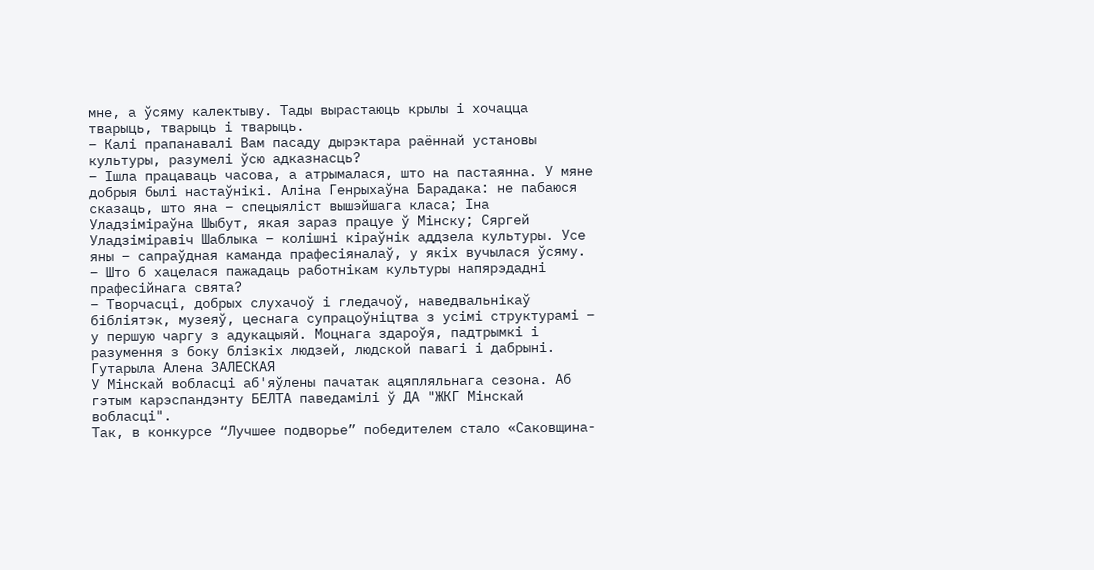мне, а ўсяму калектыву. Тады вырастаюць крылы і хочацца тварыць, тварыць і тварыць.
– Калі прапанавалі Вам пасаду дырэктара раённай установы культуры, разумелі ўсю адказнасць?
– Ішла працаваць часова, а атрымалася, што на пастаянна. У мяне добрыя былі настаўнікі. Аліна Генрыхаўна Барадака: не пабаюся сказаць, што яна – спецыяліст вышэйшага класа; Іна Уладзіміраўна Шыбут, якая зараз працуе ў Мінску; Сяргей Уладзіміравіч Шаблыка – колішні кіраўнік аддзела культуры. Усе яны – сапраўдная каманда прафесіяналаў, у якіх вучылася ўсяму.
– Што б хацелася пажадаць работнікам культуры напярэдадні прафесійнага свята?
– Творчасці, добрых слухачоў і гледачоў, наведвальнікаў бібліятэк, музеяў, цеснага супрацоўніцтва з усімі структурамі – у першую чаргу з адукацыяй. Моцнага здароўя, падтрымкі і разумення з боку блізкіх людзей, людской павагі і дабрыні.
Гутарыла Алена ЗАЛЕСКАЯ
У Мінскай вобласці аб'яўлены пачатак ацяпляльнага сезона. Аб гэтым карэспандэнту БЕЛТА паведамілі ў ДА "ЖКГ Мінскай вобласці".
Так, в конкурсе “Лучшее подворье” победителем стало «Саковщина-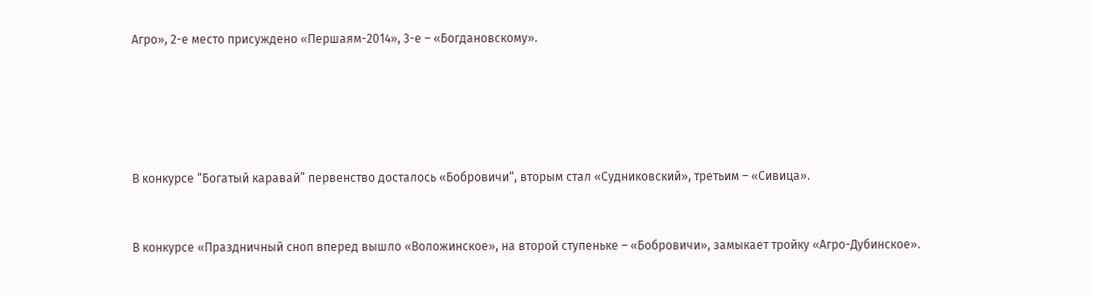Агро», 2-е место присуждено «Першаям-2014», 3-е – «Богдановскому».





В конкурсе “Богатый каравай” первенство досталось «Бобровичи“, вторым стал «Судниковский», третьим – «Сивица».


В конкурсе «Праздничный сноп вперед вышло «Воложинское», на второй ступеньке – «Бобровичи», замыкает тройку «Агро-Дубинское».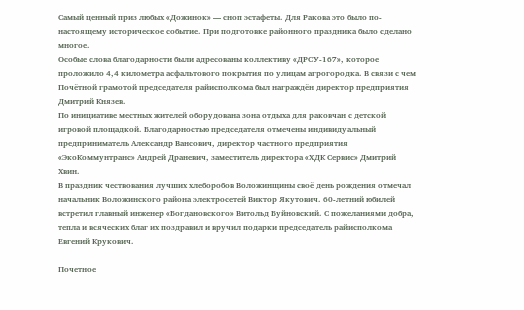Самый ценный приз любых «Дожинок» — сноп эстафеты. Для Ракова это было по-настоящему историческое событие. При подготовке районного праздника было сделано многое.
Особые слова благодарности были адресованы коллективу «ДРСУ-167», которое проложило 4,4 километра асфальтового покрытия по улицам агрогородка. В связи с чем Почётной грамотой председателя райисполкома был награждён директор предприятия Дмитрий Князев.
По инициативе местных жителей оборудована зона отдыха для раковчан с детской игровой площадкой. Благодарностью председателя отмечены индивидуальный предприниматель Александр Вансович, директор частного предприятия «ЭкоКоммунтранс» Андрей Драневич, заместитель директора «ХДК Сервис» Дмитрий Хвин.
В праздник чествования лучших хлеборобов Воложинщины своё день рождения отмечал начальник Воложинского района электросетей Виктор Якутович. 60-летний юбилей встретил главный инженер «Богдановского» Витольд Буйновский. С пожеланиями добра, тепла и всяческих благ их поздравил и вручил подарки председатель райисполкома Евгений Крукович.

Почетное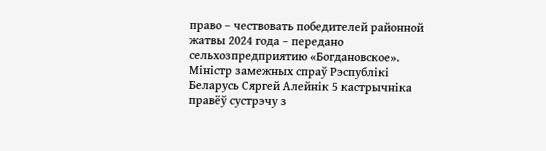право – чествовать победителей районной жатвы 2024 года – передано сельхозпредприятию «Богдановское».
Міністр замежных спраў Рэспублікі Беларусь Сяргей Алейнік 5 кастрычніка правёў сустрэчу з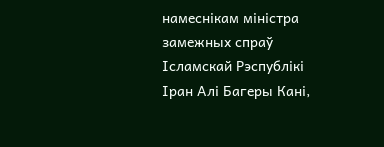намеснікам міністра замежных спраў Ісламскай Рэспублікі Іран Алі Багеры Кані,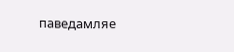паведамляе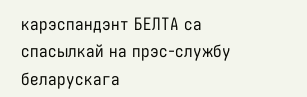карэспандэнт БЕЛТА са спасылкай на прэс-службу беларускага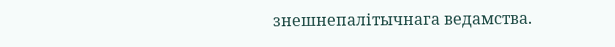знешнепалітычнага ведамства.